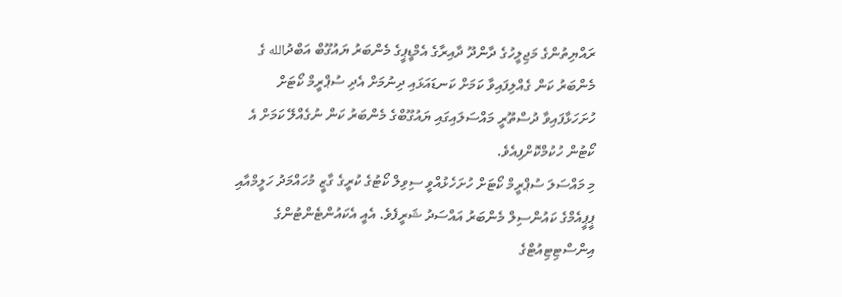ރައްޔިތުންގެ މަޖިލީހުގެ ދާންދޫ ދާއިރާގެ އެމްޑީޕީގެ މެންބަރު ޔައުގޫބް އަބްދުالله ގެ މެންބަރު ކަން ގެއްލިފައިވާ ކަމަށް ކަނޑައަޅައި ދިނުމަށް އެދި ސުޕްރީމް ކޯޓަށް ހުށަހަޅާފައިވާ ދުސްތޫރީ މައްސަލައިގައި ޔައުގޫބްގެ މެންބަރު ކަން ނުގެއްލޭ ކަމަށް އެ ކޯޓުން ހުކުމްކޮށްފިއެވެ.
މި މައްސަލަ ސުޕްރީމް ކޯޓަށް ހުށަހެޅުއްވީ ސިވިލް ކޯޓުގެ ކުރީގެ ގާޒީ މުހައްމަދު ހަލީމްއާއި ޕީޕީއެމްގެ ކައުންސިލް މެންބަރު އައްސަދު ޝަރީފެވެ. އެއީ އެކައުންޓެންޓުންގެ އިންސްޓިޓިއުޓްގެ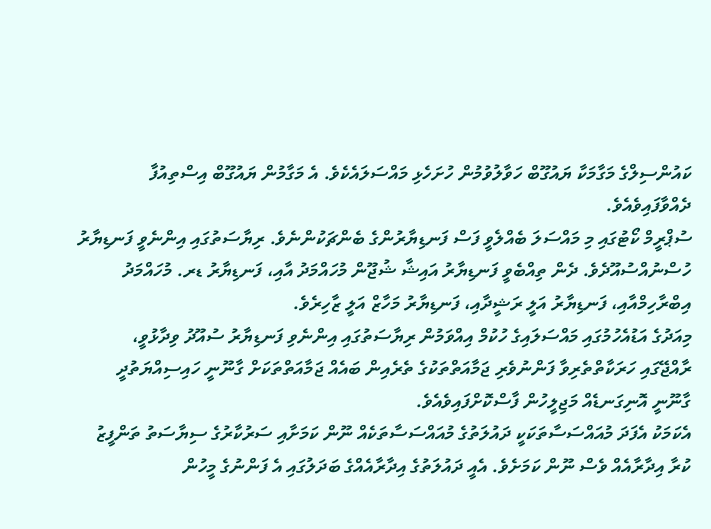ކައުންސިލްގެ މަގާމަކާ ޔައުގޫބް ހަވާލުވުމުން ހުށަހެޅި މައްސަލައެކެވެ. އެ މަގާމުން ޔައުގޫބް އިސްތިއުފާ ދެއްވާފައިވެއެވެ.
ސުޕްރީމް ކޯޓުގައި މި މައްސަލަ ބެއްލެވީ ފަސް ފަނޑިޔާރުންގެ ބެންޗަކުންނެވެ. ރިޔާސަތުގައި އިންނެވީ ފަނޑިޔާރު ހުސްނުއްސުއޫދެވެ. ދެން ތިއްބެވީ ފަނޑިޔާރު އައިޝާ ޝުޖޫން މުހައްމަދު އާއި، ފަނޑިޔާރު ޑރ. މުހައްމަދު އިބްރާހިމްއާއި، ފަނޑިޔާރު އަލީ ރަޝީދާއި، ފަނޑިޔާރު މަހާޒް އަލީ ޒާހިރެވެ.
މިއަދުގެ އަޑުއެހުމުގައި މައްސަލައިގެ ހުކުމް އިއްވަމުން ރިޔާސަތުގައި އިންނެވި ފަނޑިޔާރު ސުއޫދު ވިދާޅުވީ، ރާއްޖޭގައި ހަރަކާތްތެރިވާ ފަންނުވެރި ޖަމާއަތްތަކުގެ ތެރެއިން ބައެއް ޖަމާއަތްތަކަށް ގާނޫނީ ހައިސިއްޔަތުދީ ގާނޫނީ އޮނިގަނޑެއް މަޖިލީހުން ފާސްކޮށްފައިވެއެވެ.
އެކަމަކު އެފަދަ މުއައްސަސާތަކަކީ ދައުލަތުގެ މުއައްސަސާތަކެއް ނޫން ކަމަށާއި ސަރުކާރުގެ ސިޔާސަތު ތަންފީޒު ކުރާ އިދާރާއެއް ވެސް ނޫން ކަމަށެވެ. އެއީ ދައުލަތުގެ އިދާރާއެއްގެ ބަދަލުގައި އެ ފަންނުގެ މީހުން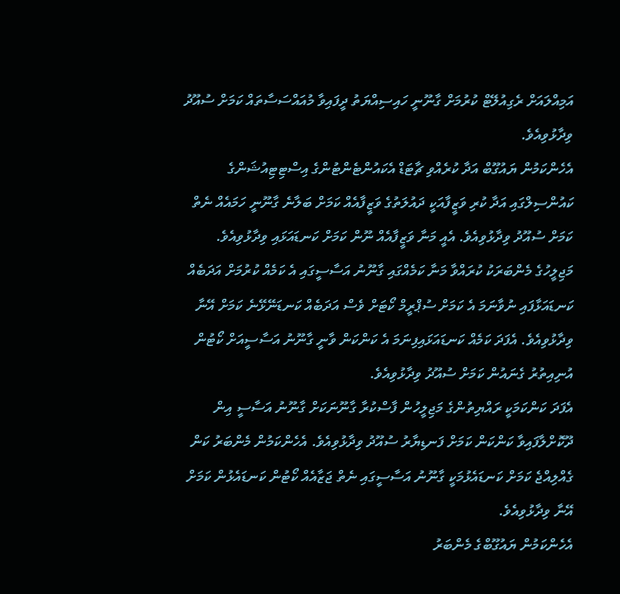އަމިއްލައަށް ރެގިއުލޭޓް ކުރުމަށް ގާނޫނީ ހައިސިއްޔަތު ދީފައިވާ މުއައްސަސާތައް ކަމަށް ސުއޫދު ވިދާޅުވިއެވެ.
އެހެންކަމުން ޔައުގޫބް އަދާ ކުރެއްވި ޗާޓަޑް އެކައުންޓެންޓުންގެ އިސްޓިޓިއުޝަންގެ ކައުންސިލްގައި އަދާ ކުރި ވަޒީފާއަކީ ދައުލަތުގެ ވަޒީފާއެއް ކަމަށް ބަލާނެ ގާނޫނީ ހަމައެއް ނެތް ކަމަށް ސުއޫދު ވިދާޅުވިއެވެ. އެއީ މަނާ ވަޒީފާއެއް ނޫން ކަމަށް ކަނޑައަޅައި ވިދާޅުވިއެވެ.
މަޖިލީހުގެ މެންބަރަކު ކުރައްވާ މަނާ ކަމެއްގައި ގާނޫނު އަސާސީގައި އެ ކަމެއް ކުރުމަށް އަދަބެއް ކަނޑައަޅާފައި ނުވާނަމަ އެ ކަމަށް ސުޕްރީމް ކޯޓަށް ވެސް އަދަބެއް ކަނޑަނޭޅޭނެ ކަމަށް އޭނާ ވިދާޅުވިއެވެ. އެފަދަ ކަމެއް ކަނޑައަޅައިފިނަމަ އެ ކަންކަން ވާނީ ގާނޫނު އަސާސީއަށް ކޯޓުން އުނިއިތުރު ގެނައުން ކަމަށް ސުއޫދު ވިދާޅުވިއެވެ.
އެފަދަ ކަންކަމަކީ ރައްޔިތުންގެ މަޖިލީހުން ފާސްކުރާ ގާނޫނަކަށް ގާނޫނު އަސާސީ އިން ދޫކޮށްލާފައިވާ ކަންކަން ކަމަށް ފަނޑިޔާރު ސުއޫދު ވިދާޅުވިއެވެ. އެހެންކަމުން މެންބަރު ކަން ގެއްލިއްޖެ ކަމަށް ކަނޑައެޅުމަކީ ގާނޫނު އަސާސީގައި ނެތް ޖަޒާއެއް ކޯޓުން ކަނޑައެޅުން ކަމަށް އޭނާ ވިދާޅުވިއެވެ.
އެހެންކަމުން ޔައުގޫބްގެ މެންބަރު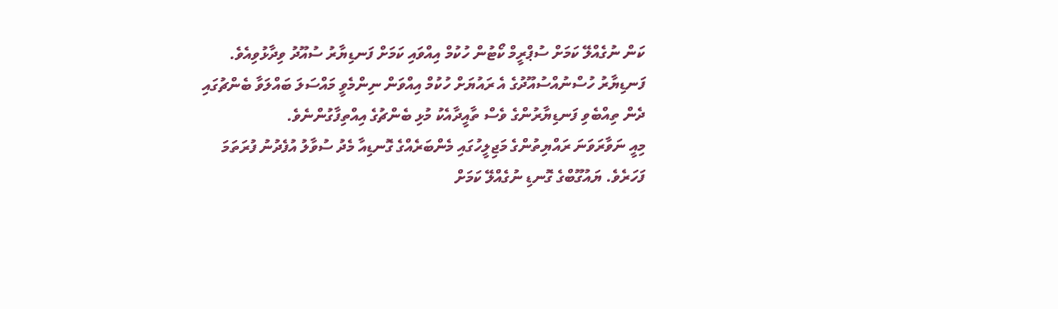ކަން ނުގެއްލޭ ކަމަށް ސުޕްރީމް ކޯޓުން ހުކުމް އިއްވައި ކަމަށް ފަނޑިޔާރު ސުއޫދު ވިދާޅުވިއެވެ.
ފަނޑިޔާރު ހުސްނުއްސުއޫދުގެ އެ ރައުޔަށް ހުކުމް އިއްވަން ނިންމެވީ މައްސަލަ ބައްލަވާ ބެންޗުގައި ދެން ތިއްބެވި ފަނޑިޔާރުންގެ ވެސް ތާއީދާއެކު މުޅި ބެންޗުގެ އިއްތިފާގުންނެވެ.
މިއީ ނަވާރަވަނަ ރައްޔިތުންގެ މަޖިލީހުގައި މެންބަރެއްގެ ގޮނޑިއާ މެދު ސުވާލު އުފެދުނު ފުރަތަމަ ފަހަރެވެ. ޔައުގޫބްގެ ގޮނޑި ނުގެއްލޭ ކަމަށް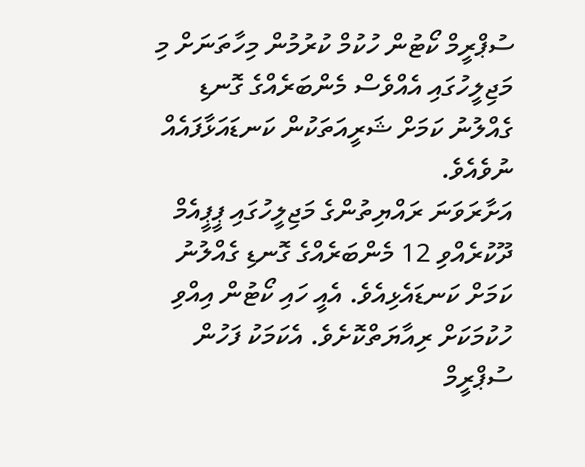ސުޕްރީމް ކޯޓުން ހުކުމް ކުރުމުން މިހާތަނަށް މި މަޖިލީހުގައި އެއްވެސް މެންބަރެއްގެ ގޮނޑި ގެއްލުނު ކަމަށް ޝަރީއަތަކުން ކަނޑައަޅާފައެއް ނުވެއެވެ.
އަށާރަވަނަ ރައްޔިތުންގެ މަޖިލީހުގައި ޕީޕީއެމް ދޫކުރެއްވި 12 މެންބަރެއްގެ ގޮނޑި ގެއްލުނު ކަމަށް ކަނޑައެޅިއެވެ. އެއީ ހައި ކޯޓުން އިއްވި ހުކުމަކަށް ރިއާޔަތްކޮށެވެ. އެކަމަކު ފަހުން ސުޕްރީމް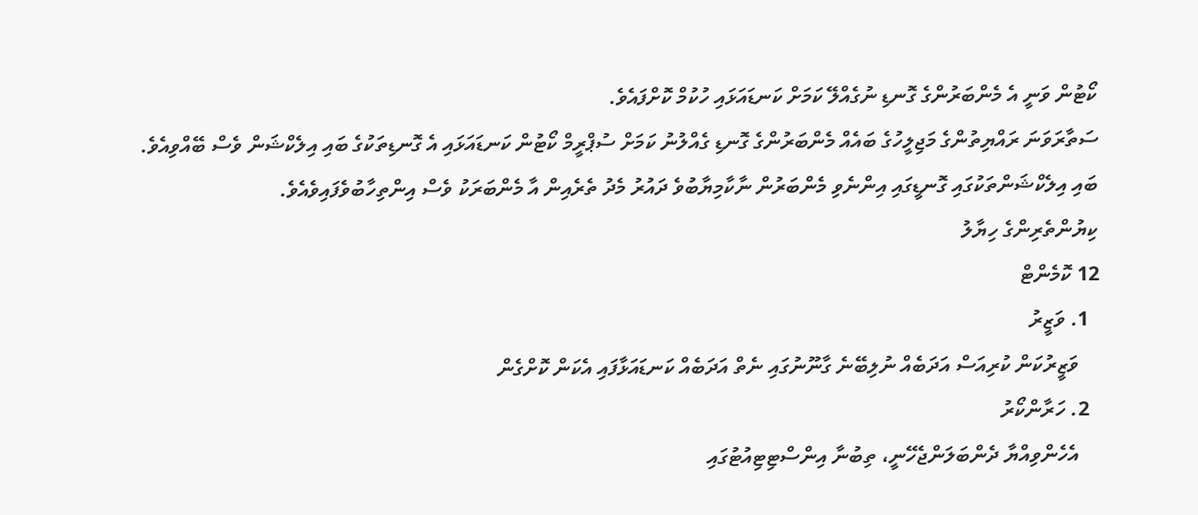ކޯޓުން ވަނީ އެ މެންބަރުންގެ ގޮނޑި ނުގެއްލޭ ކަމަށް ކަނޑައަޅައި ހުކުމް ކޮށްފައެވެ.
ސަތާރަވަނަ ރައްޔިތުންގެ މަޖިލީހުގެ ބައެއް މެންބަރުންގެ ގޮނޑި ގެއްލުނު ކަމަށް ސުޕްރީމް ކޯޓުން ކަނޑައަޅައި އެ ގޮނޑިތަކުގެ ބައި އިލެކްޝަން ވެސް ބޭއްވިއެވެ. ބައި އިލެކްޝަންތަކުގައި ގޮނޑީގައި އިންނެވި މެންބަރުން ނާކާމިޔާބުވެ ދައުރު މެދު ތެރެއިން އާ މެންބަރަކު ވެސް އިންތިހާބުވެފައިވެއެވެ.
ކިޔުންތެރިންގެ ހިޔާލު
12 ކޮމެންޓް
  1. ވަޒީރު
    ވަޒީރުކަން ކުރިއަސް އަދަބެއް ނުލިބޭނެ ގާނޫނުގައި ނެތް އަދަބެއް ކަނޑައަޅާފައި އެކަން ކޮށްގެން
  2. ހަރާންކޯރު
    އެހެންވިއްޔާ ދެންބަލަންޖެހޭނީ، ތިބުނާ އިންސްޓިޓިއުޓުގައި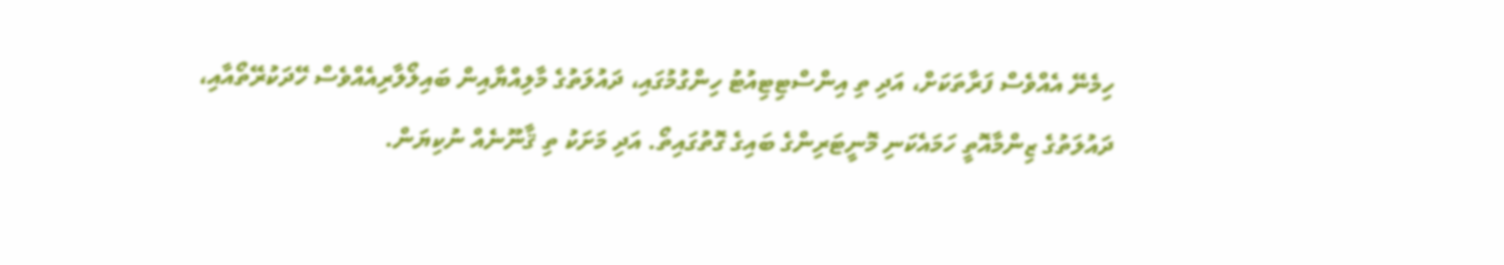ހިމެނޭ އެއްވެސް ފަރާތަކަށް، އަދި ތި އިންސްޓިޓިއުޓު ހިންގުމުގައި، ދައުލަތުގެ މާލިއްޔާއިން ބައިލޯލާރިއެއްވެސް ހޭދަކުރޭތޯއާއި، ދައުލަތުގެ ޒިންމާއޮތީ ހަމައެކަނި މޮނީޓަރިންގެ ބައިގެ ގޮތުގައިތޯ. އަދި މަށަކު ތި ޤާނޫނެއް ނުކިޔަން.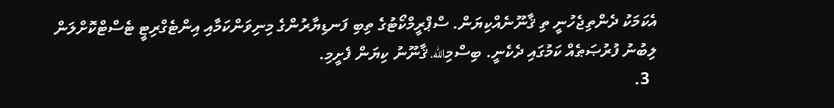އެކަމަކު ދެންތިޖެހުނީ ތި ޤާނޫނެއްކިޔަން. ސްޕްރީމްކޯޓުގެ ތިބި ފަނޑިޔާރުންގެ މިނިވަންކަމާއި އިންޓެގްރިޓީ ޓެސްޓްކޮށްލަން ލިބުނު ފުރުޞަޠެއް ކަމުގައި ދެކެނީ. ބިސްމިالله. ޤާނޫނު ކިޔަން ފެށީމި.
  3.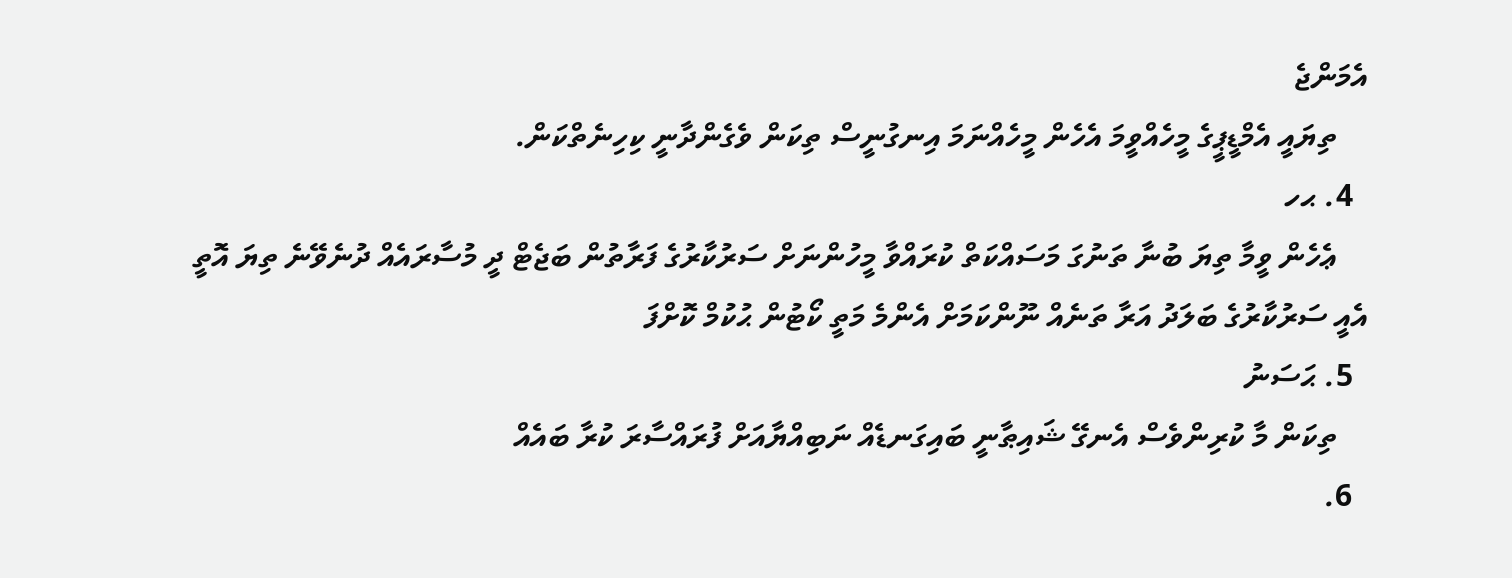އެމަންޖެ
    ތިޔައީ އެމްޑީޕީގެ މީހެއްވީމަ އެހެން މީހެއްނަމަ އިނގުނީސް ތިކަން ވެގެންދާނީ ކިހިނެތްކަން.
  4. ޙހ
    ޢެހެން ވީމާ ތިޔަ ބުނާ ތަނުގަ މަސައްކަތް ކުރައްވާ މީހުންނަށް ސަރުކާރުގެ ފަރާތުން ބަޖެޓް ދީ މުސާރައެއް ދުނެވޭނެ ތިޔަ އޮތީ އެއީ ސަރުކާރުގެ ބަލަދު އަރާ ތަނެއް ނޫންކަމަށް އެންމެ މަތީ ކޯޓުން ޙުކުމް ކޮށްފަ
  5. ޙަސަނު
    ތިކަން މާ ކުރިންވެސް އެނގޭ ޝައިޠާނީ ބައިގަނޑެއް ނަބިއްޔާއަށް ފުރައްސާރަ ކުރާ ބައެއް
  6.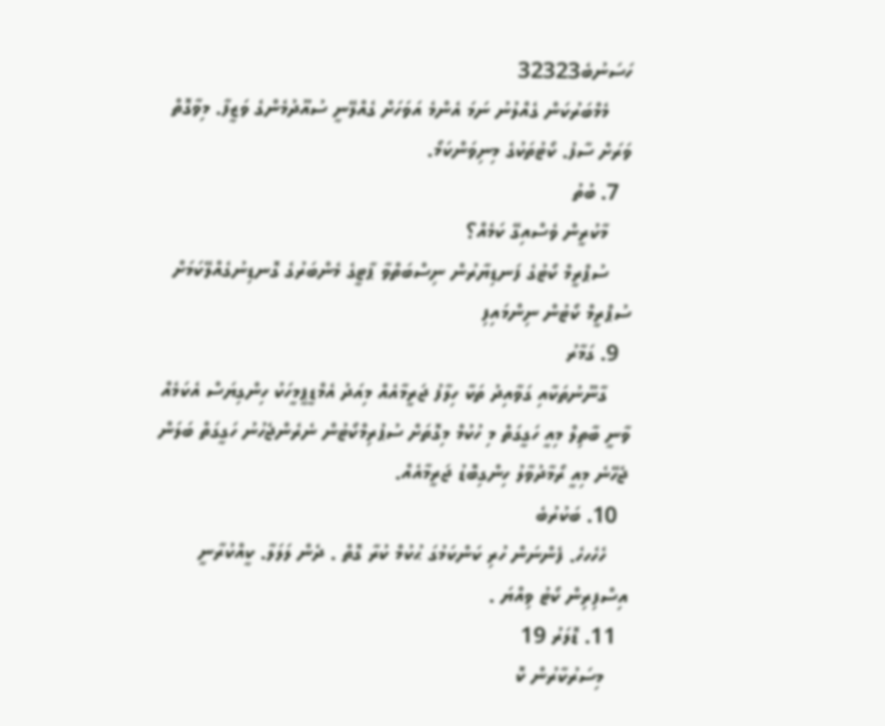ހަސަނުބެ32323
    މެމްބަރުކަން ގެއްލުނު ނަމަ އެންމެ އަވަހަށް ގެއްލޭނީ ސުއޫދުމެންގެ ވަޒީފާ. މިވާގޮތް ވަރަށް ސާފު. ކޯޓުތަކުގެ މިނިވަންކަމޯ.
  7. ބުތު
    މާކުރީން ވެސްއިގޭ ކަމެއް؟
    ސުޕްރީމް ކޯޓުގެ ފަނޑިޔާރުން ނިސްބަތްވާ ޕާޓީގެ މެންބަރުގެ ގޮނޑިނުގެއްލޭކަމަށް ސުޕްރީމް ކޯޓުން ނިންމައިފި
  9. ގަމާރު
    ގާނޫނުތަކާއި ގަވާއިދު ތަކާ ހިލާފު ޖަރީމާއެއް މިއަދު އެމްޑީޕީމީހަކު ހިންގިޔަސް އެކަމެއް ވާނީ ބާތިލް މިއީ ހަގީގަތް މި ހުކުމް މިގޮތަށް ސުޕުރިމްކޯޓުން ނެރެންޖެހުނު ހަގީގަތް ބަލަން ޖެހޭނެ މިއީ ރޯމާދުވާލު ހިންގިބޮޑު ޖަރީމާއެއް.
  10. ބަކުރުބެ
    ހެހެހހެ. ފެންނަން ހުރި ކަންކަމުގަ ޙުކުމް ކުރާ ގޮތް . ދެން ލަލަލާ. ކީއްކުރާނީ އިސްފިރިން ކޯޓު ވިއްޔަ .
  11. ޑޮލަރު 19
    މިސަރުކާރުން ކޮ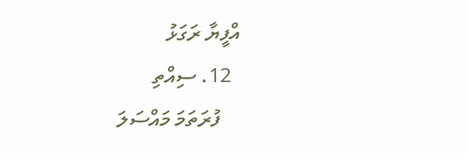އްފީޔާ ރަގަޅު
  12. ސިއްތި
    ފުރަތަމަ މައްސަލަ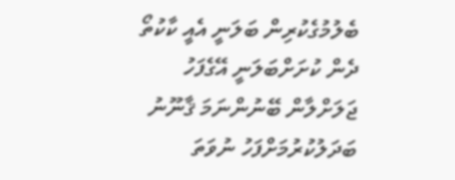ބެލުމުގެކުރިން ބަލަނީ އެއީ ކާކުތޯ ދެން ކުށަށްބަލަނީ އޭގެފަހު ޖަލަށްލާން ބޭނުންނަމަ ޤާނޫނު ބަދަލުކުރުމަށްފަހު ނުވަތަ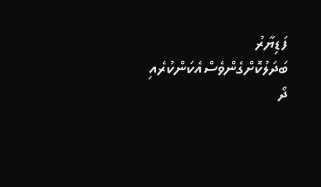ފަޑިޔާރު ބަދަލުކޮށްގެންވެސްއެކަންކުރެއި ދޯ